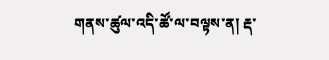གནས་ཚུལ་འདི་ཚོ་ལ་བལྟས་ན། རྡ་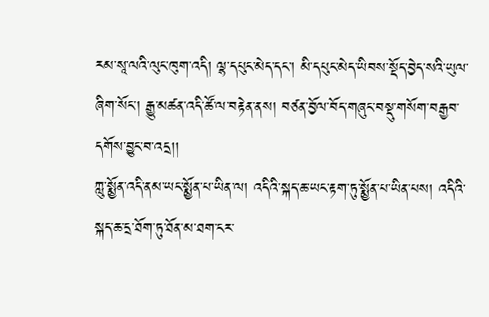རམ་སཱ་ལའི་ལུང་ཁུག་འདི། ལྷ་དཔུང་མེད་དང་། མི་དཔུང་མེད་ཡིབས་སྡོད་བྱེད་སའི་ཡུལ་ཞིག་སོང་། རྒྱུ་མཚན་འདི་ཚོ་ལ་བརྟེན་ནས། བཙན་བྱོལ་བོད་གཞུང་བསྡུ་གསོག་བརྒྱབ་དགོས་བྱུང་བ་འདྲ།།
ཀླུ་སྨྱོན་འདི་ནམ་ཡང་སྨྱོན་པ་ཡིན་ལ། འདིའི་སྐད་ཆ་ཡང་རྟག་ཏུ་སྨྱོན་པ་ཡིན་པས། འདིའི་སྐད་ཆ་དྲ་ཐོག་ཏུ་ཐོན་མ་ཐག་ངར་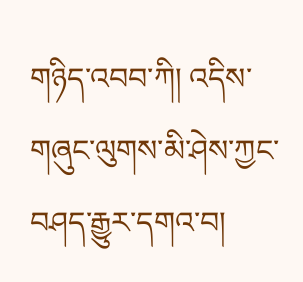གཉིད་འབབ་ཀི། འདིས་གཞུང་ལུགས་མི་ཤེས་ཀྱང་བཤད་རྒྱུར་དགའ་བ།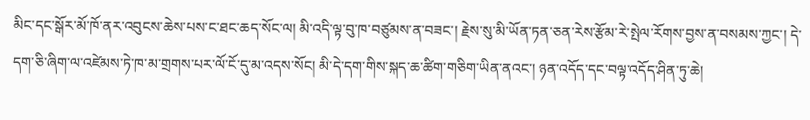མིང་དང་སྒོར་མོ་ཁོ་ནར་འབུངས་ཆེས་པས་ང་ཐང་ཆད་སོང་ལ། མི་འདི་ལྟ་བུ་ཁ་བཙུམས་ན་བཟང་། རྗེས་སུ་མི་ཡོན་ཏན་ཅན་རེས་རྩོམ་རེ་སྤེལ་རོགས་བྱས་ན་བསམས་ཀྱང་། དེ་དག་ཅི་ཞིག་ལ་འཛེམས་ཏེ་ཁ་མ་གྲགས་པར་ལོ་ངོ་དུ་མ་འདས་སོང། མི་དེ་དག་གིས་སྐད་ཆ་ཚིག་གཅིག་ཡིན་ནའང་། ཉན་འདོད་དང་བལྟ་འདོད་ཤིན་ཏུ་ཆེ།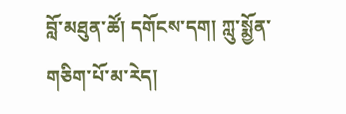བློ་མཐུན་ཚོ། དགོངས་དག། ཀླུ་སྨྱོན་གཅིག་པོ་མ་རེད།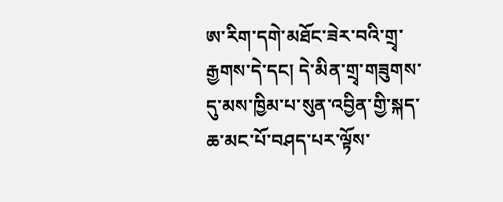ཨ་རིག་དགེ་མཐོང་ཟེར་བའི་གྲྭ་རྒྱགས་དེ་དང། དེ་མིན་གྲྭ་གཟུགས་དུ་མས་ཁྱིམ་པ་སུན་འབྱིན་གྱི་སྐད་ཆ་མང་པོ་བཤད་པར་ལྟོས་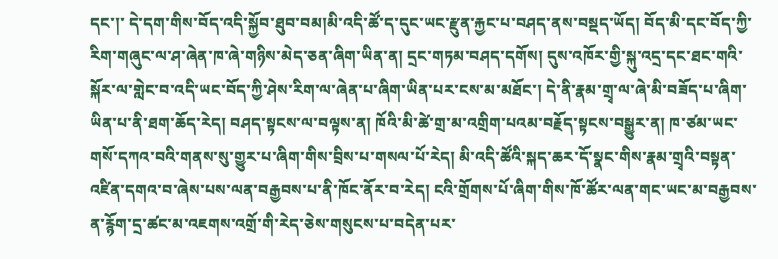དང་།་ དེ་དག་གིས་བོད་འདི་སྐྱོབ་ཐུབ་བམ།མི་འདི་ཚོ་ད་དུང་ཡང་རྫུན་རྐྱང་པ་བཤད་ནས་བསྡད་ཡོད། བོད་མི་དང་བོད་ཀྱི་རིག་གཞུང་ལ་ཤ་ཞེན་ཁ་ཞེ་གཉིས་མེད་ཅན་ཞིག་ཡིན་ན། དྲང་གཏམ་བཤད་དགོས། དུས་འཁོར་གྱི་སྐུ་འདྲ་དང་ཐང་གའི་སྐོར་ལ་གླེང་བ་འདི་ཡང་བོད་ཀྱི་ཤེས་རིག་ལ་ཞེན་པ་ཞིག་ཡིན་པར་ངས་མ་མཐོང་། དེ་ནི་རྣམ་གྲྭ་ལ་ཞེ་མི་བཟོད་པ་ཞིག་ཡིན་པ་ནི་ཐག་ཆོད་རེད། བཤད་སྟངས་ལ་བལྟས་ན། ཁོའི་མི་ཚེ་གྲ་མ་འགྲིག་པའམ་བརྗོད་སྟངས་བསྒྱུར་ན། ཁ་ཙམ་ཡང་གསོ་དཀའ་བའི་གནས་སུ་གྱུར་པ་ཞིག་གིས་བྲིས་པ་གསལ་པོ་རེད། མི་འདི་ཚོའི་སྐད་ཆར་དོ་སྣང་གིས་རྣམ་གྲྭའི་བསྟན་འཛིན་དགའ་བ་ཞེས་པས་ལན་བརྒྱབས་པ་ནི་ཁོང་ནོར་བ་རེད། ངའི་གྲོགས་པོ་ཞིག་གིས་ཁོ་ཚོར་ལན་གང་ཡང་མ་བརྒྱབས་ན་རྙོག་དྲ་ཚང་མ་འཇགས་འགྲོ་གི་རེད་ཅེས་གསུངས་པ་བདེན་པར་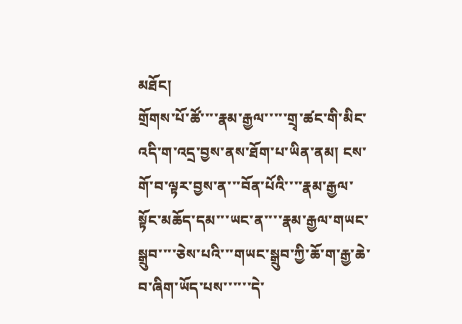མཐོང།
གྲོགས་པོ་ཚོ་་་་རྣམ་རྒྱལ་་་་་གྲྭ་ཚང་གི་མིང་འདི་ག་འདྲ་བྱས་ནས་ཐོག་པ་ཡིན་ནམ། ངས་གོ་བ་ལྟར་བྱས་ན་་་བོན་པོའི་་་་རྣམ་རྒྱལ་སྟོང་མཆོད་དམ་་་ཡང་ན་་་་རྣམ་རྒྱལ་གཡང་སྒྲུབ་་་་ཅེས་པའི་་་གཡང་སྒྲུབ་ཀྱི་ཆོ་ག་རྒྱ་ཆེ་བ་ཞིག་ཡོད་པས་་་་་་དེ་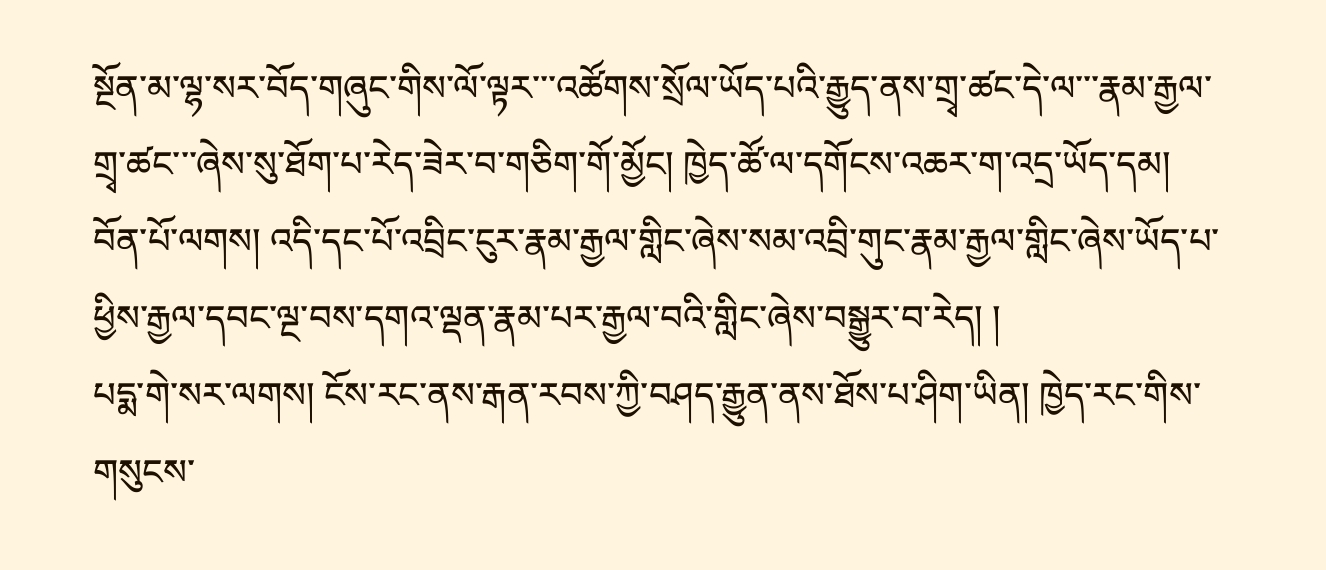སྔོན་མ་ལྷ་སར་བོད་གཞུང་གིས་ལོ་ལྟར་་་འཚོགས་སྲོལ་ཡོད་པའི་རྒྱུད་ནས་གྲྭ་ཚང་དེ་ལ་་་རྣམ་རྒྱལ་གྲྭ་ཚང་་་ཞེས་སུ་ཐོག་པ་རེད་ཟེར་བ་གཅིག་གོ་མྱོང། ཁྱེད་ཚོ་ལ་དགོངས་འཆར་ག་འདྲ་ཡོད་དམ།
བོན་པོ་ལགས། འདི་དང་པོ་འབྲིང་ངུར་རྣམ་རྒྱལ་གླིང་ཞེས་སམ་འབྲི་གུང་རྣམ་རྒྱལ་གླིང་ཞེས་ཡོད་པ་ཕྱིས་རྒྱལ་དབང་ལྔ་བས་དགའ་ལྡན་རྣམ་པར་རྒྱལ་བའི་གླིང་ཞེས་བསྒྱུར་བ་རེད། །
པདྨ་གེ་སར་ལགས། ངོས་རང་ནས་རྒན་རབས་ཀྱི་བཤད་རྒྱུན་ནས་ཐོས་པ་ཤིག་ཡིན། ཁྱེད་རང་གིས་གསུངས་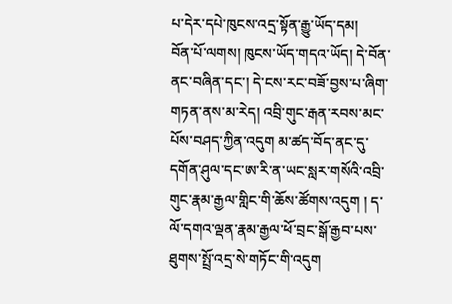པ་དེར་དཔེ་ཁུངས་འདྲ་སྟོན་རྒྱུ་ཡོད་དམ།
བོན་པོ་ལགས། ཁུངས་ཡོད་གདའ་ཡོད། དེ་བོན་ནང་བཞིན་དང་། དེ་ངས་རང་བཟོ་བྱས་པ་ཞིག་གཏན་ནས་མ་རེད། འབྲི་གུང་རྒན་རབས་མང་པོས་བཤད་ཀྱིན་འདུག མ་ཚད་བོད་ནང་དུ་དགོན་ཤུལ་དང་ཨ་རི་ན་ཡང་སླར་གསོའི་འབྲི་གུང་རྣམ་རྒྱལ་གླིང་གི་ཆོས་ཚོགས་འདུག ། ད་ལོ་དགའ་ལྡན་རྣམ་རྒྱལ་ཕོ་བྲང་སྒོ་རྒྱབ་པས་ཐུགས་སྤྲོ་འདྲ་སེ་གཏོང་གི་འདུག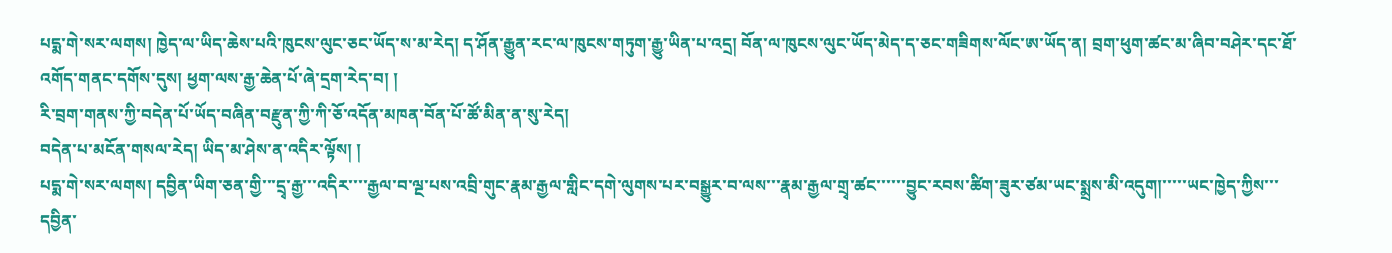པདྨ་གེ་སར་ལགས། ཁྱེད་ལ་ཡིད་ཆེས་པའི་ཁུངས་ལུང་ཅང་ཡོད་ས་མ་རེད། ད་ཤོན་རྒྱུན་རང་ལ་ཁུངས་གཏུག་རྒྱུ་ཡིན་པ་འདྲ། བོན་ལ་ཁུངས་ལུང་ཡོད་མེད་ད་ཅང་གཟིགས་ལོང་ཨ་ཡོད་ན། བྲག་ཕུག་ཚང་མ་ཞིབ་བཤེར་དང་ཐོ་འགོད་གནང་དགོས་དུས། ཕྱག་ལས་རྒྱ་ཆེན་པོ་ཞེ་དྲག་རེད་བ། །
རི་བྲག་གནས་ཀྱི་བདེན་པོ་ཡོད་བཞིན་བརྫུན་ཀྱི་ཀི་ཅོ་འདོན་མཁན་བོན་པོ་ཚོ་མིན་ན་སུ་རེད།
བདེན་པ་མངོན་གསལ་རེད། ཡིད་མ་ཤེས་ན་འདིར་ལྟོས། །
པདྨ་གེ་སར་ལགས། དབྱིན་ཡིག་ཅན་གྱི་་་དྲྭ་རྒྱ་་་འདིར་་་་རྒྱལ་བ་ལྔ་པས་འབྲི་གུང་རྣམ་རྒྱལ་གླིང་དགེ་ལུགས་པར་བསྒྱུར་བ་ལས་་་རྣམ་རྒྱལ་གྲྭ་ཚང་་་་་་བྱུང་རབས་ཚིག་ཟུར་ཙམ་ཡང་སྨྲས་མི་འདུག།་་་་་ཡང་ཁྱེད་ཀྱིས་་་དབྱིན་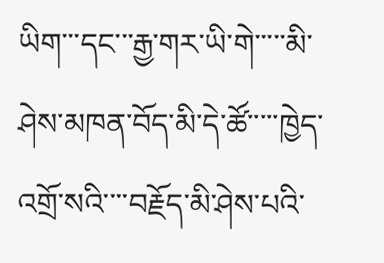ཡིག་་་དང་་་རྒྱ་གར་ཡི་གེ་་་་་མི་ཤེས་མཁན་བོད་མི་དེ་ཚོ་་་་་ཁྱེད་འགྲོ་སའི་་་་བརྗོད་མི་ཤེས་པའི་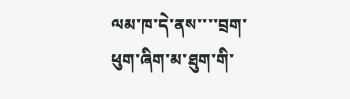ལམ་ཁ་དེ་ནས་་་་བྲག་ཕུག་ཞིག་མ་ཐུག་གི་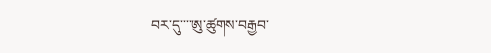བར་དུ་་་་ཨུ་ཚུགས་བརྒྱབ་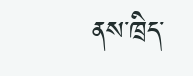ནས་ཁྲིད་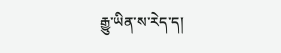རྒྱུ་ཡིན་ས་རེད་ད།